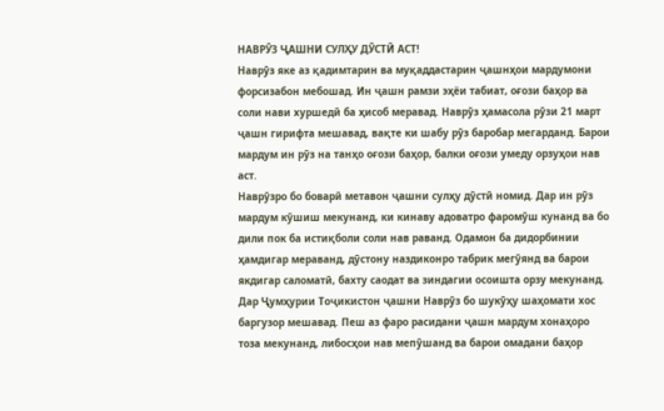НАВРӮЗ ҶАШНИ СУЛҲУ ДӮСТӢ АСТ!
Наврӯз яке аз қадимтарин ва муқаддастарин ҷашнҳои мардумони форсизабон мебошад. Ин ҷашн рамзи эҳёи табиат, оғози баҳор ва соли нави хуршедӣ ба ҳисоб меравад. Наврӯз ҳамасола рӯзи 21 март ҷашн гирифта мешавад, вақте ки шабу рӯз баробар мегарданд. Барои мардум ин рӯз на танҳо оғози баҳор, балки оғози умеду орзуҳои нав аст.
Наврӯзро бо боварӣ метавон ҷашни сулҳу дӯстӣ номид. Дар ин рӯз мардум кӯшиш мекунанд, ки кинаву адоватро фаромӯш кунанд ва бо дили пок ба истиқболи соли нав раванд. Одамон ба дидорбинии ҳамдигар мераванд, дӯстону наздиконро табрик мегӯянд ва барои якдигар саломатӣ, бахту саодат ва зиндагии осоишта орзу мекунанд.
Дар Ҷумҳурии Тоҷикистон ҷашни Наврӯз бо шукӯҳу шаҳомати хос баргузор мешавад. Пеш аз фаро расидани ҷашн мардум хонаҳоро тоза мекунанд, либосҳои нав мепӯшанд ва барои омадани баҳор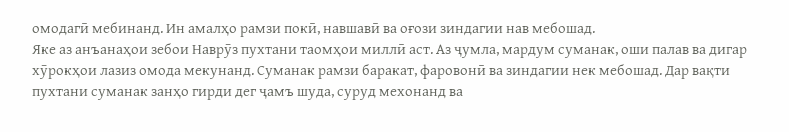омодагӣ мебинанд. Ин амалҳо рамзи покӣ, навшавӣ ва оғози зиндагии нав мебошад.
Яке аз анъанаҳои зебои Наврӯз пухтани таомҳои миллӣ аст. Аз ҷумла, мардум суманак, оши палав ва дигар хӯрокҳои лазиз омода мекунанд. Суманак рамзи баракат, фаровонӣ ва зиндагии нек мебошад. Дар вақти пухтани суманак занҳо гирди дег ҷамъ шуда, суруд мехонанд ва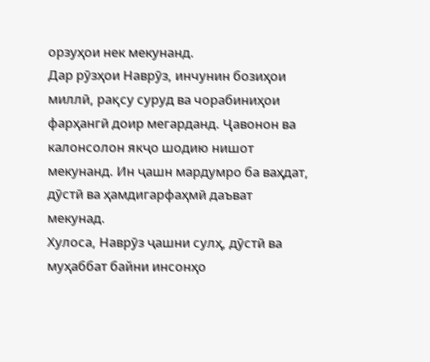орзуҳои нек мекунанд.
Дар рӯзҳои Наврӯз, инчунин бозиҳои миллӣ, рақсу суруд ва чорабиниҳои фарҳангӣ доир мегарданд. Ҷавонон ва калонсолон якҷо шодию нишот мекунанд. Ин ҷашн мардумро ба ваҳдат, дӯстӣ ва ҳамдигарфаҳмӣ даъват мекунад.
Хулоса, Наврӯз ҷашни сулҳ, дӯстӣ ва муҳаббат байни инсонҳо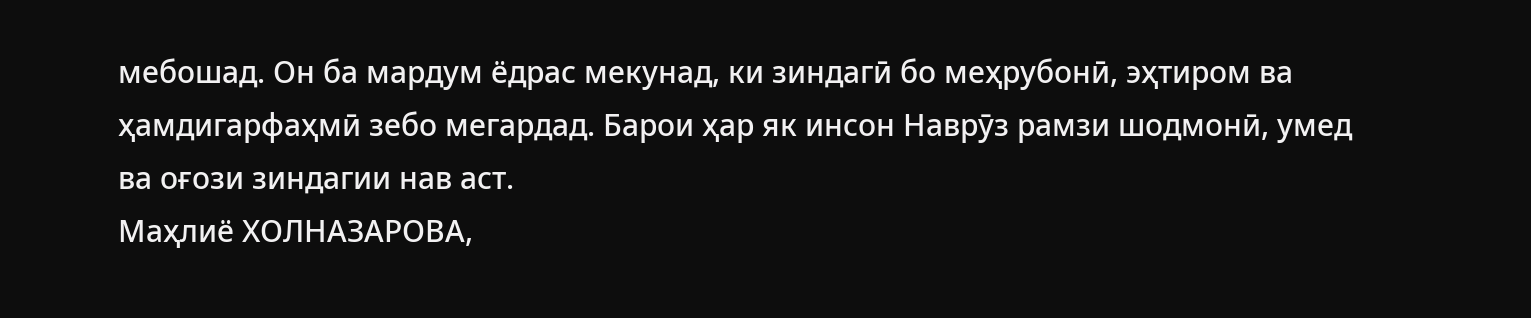мебошад. Он ба мардум ёдрас мекунад, ки зиндагӣ бо меҳрубонӣ, эҳтиром ва ҳамдигарфаҳмӣ зебо мегардад. Барои ҳар як инсон Наврӯз рамзи шодмонӣ, умед ва оғози зиндагии нав аст.
Маҳлиё ХОЛНАЗАРОВА,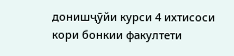донишҷӯйи курси 4 ихтисоси кори бонкии факултети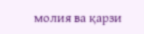молия ва қарзи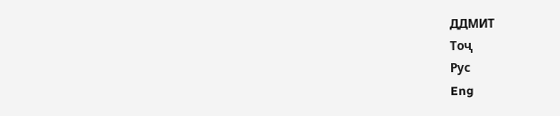ДДМИТ
Тоҷ
Рус
Eng